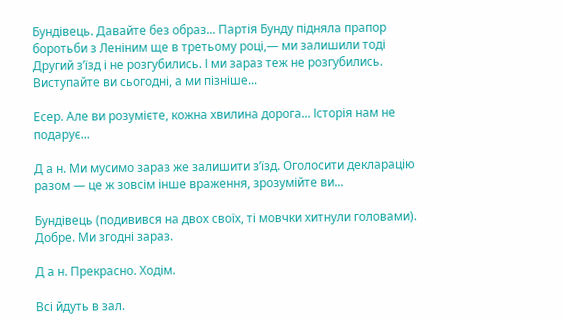Бундівець. Давайте без образ... Партія Бунду підняла прапор боротьби з Леніним ще в третьому році,— ми залишили тоді Другий з’їзд і не розгубились. І ми зараз теж не розгубились. Виступайте ви сьогодні, а ми пізніше...

Есер. Але ви розумієте, кожна хвилина дорога... Історія нам не подарує...

Д а н. Ми мусимо зараз же залишити з’їзд. Оголосити декларацію разом — це ж зовсім інше враження, зрозумійте ви...

Бундівець (подивився на двох своїх, ті мовчки хитнули головами). Добре. Ми згодні зараз.

Д а н. Прекрасно. Ходім.

Всі йдуть в зал.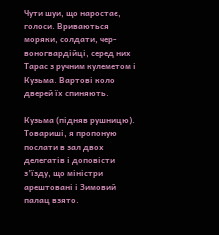Чути шуи, що наростає, голоси. Вриваються моряки, солдати, чер-воногвардійці, серед них Тарас з ручним кулеметом і Кузьма. Вартові коло дверей їх спиняють.

Кузьма (підняв рушницю). Товариші, я пропоную послати в зал двох делегатів і доповісти з’їзду, що міністри арештовані і Зимовий палац взято.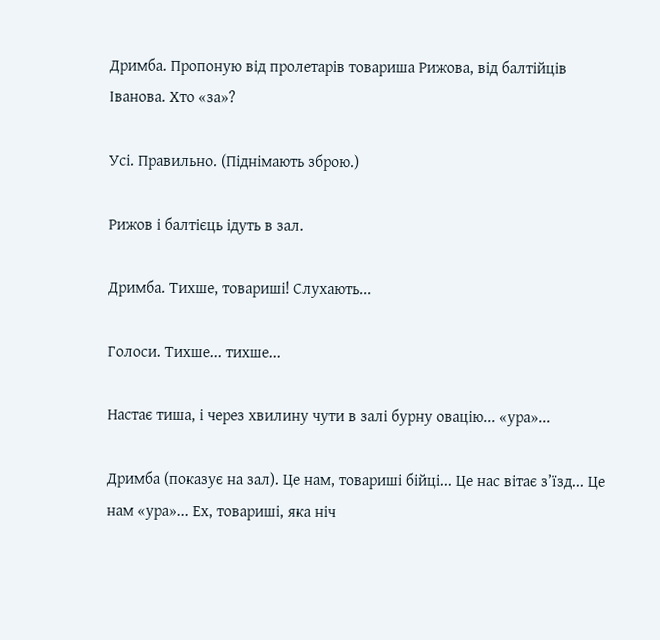Дримба. Пропоную від пролетарів товариша Рижова, від балтійців Іванова. Хто «за»?

Усі. Правильно. (Піднімають зброю.)

Рижов і балтієць ідуть в зал.

Дримба. Тихше, товариші! Слухають...

Голоси. Тихше... тихше...

Настає тиша, і через хвилину чути в залі бурну овацію... «ура»...

Дримба (показує на зал). Це нам, товариші бійці... Це нас вітає з’їзд... Це нам «ура»... Ех, товариші, яка ніч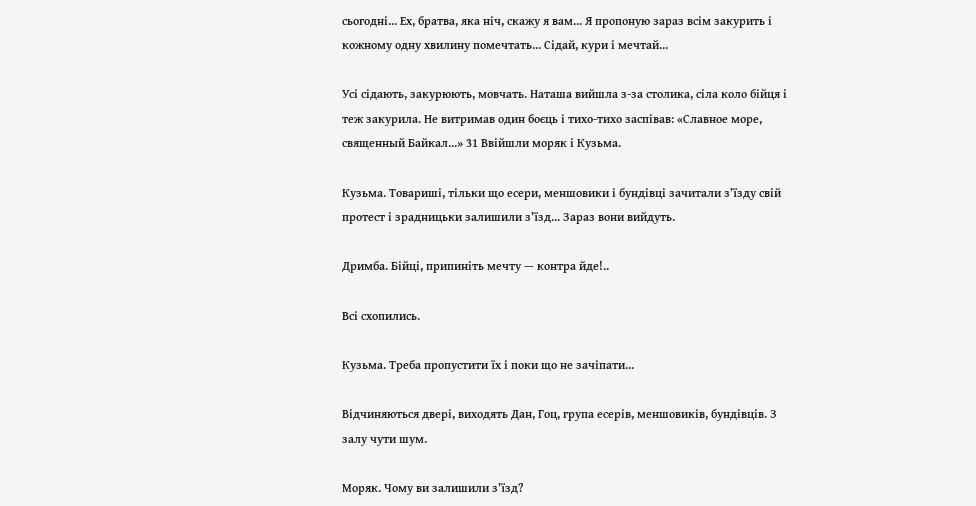сьогодні... Ех, братва, яка ніч, скажу я вам... Я пропоную зараз всім закурить і кожному одну хвилину помечтать... Сідай, кури і мечтай...

Усі сідають, закурюють, мовчать. Наташа вийшла з-за столика, сіла коло бійця і теж закурила. Не витримав один боєць і тихо-тихо заспівав: «Славное море, священный Байкал...» 31 Ввійшли моряк і Кузьма.

Кузьма. Товариші, тільки що есери, меншовики і бундівці зачитали з’їзду свій протест і зрадницьки залишили з’їзд... Зараз вони вийдуть.

Дримба. Бійці, припиніть мечту — контра йде!..

Всі схопились.

Кузьма. Треба пропустити їх і поки що не зачіпати...

Відчиняються двері, виходять Дан, Гоц, група есерів, меншовиків, бундівців. З залу чути шум.

Моряк. Чому ви залишили з’їзд?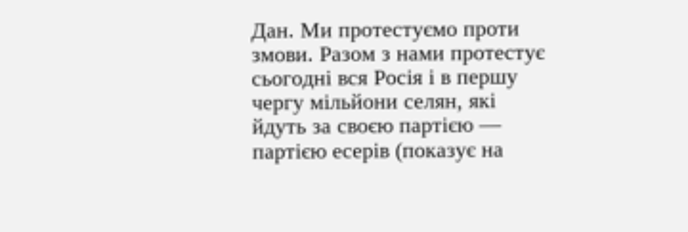Дан. Ми протестуємо проти змови. Разом з нами протестує сьогодні вся Росія і в першу чергу мільйони селян, які йдуть за своєю партією — партією есерів (показує на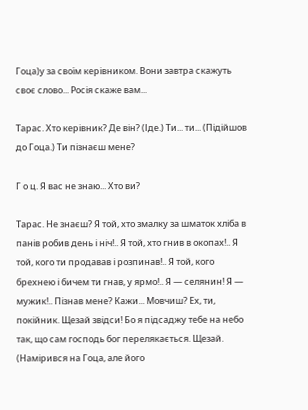Гоца)у за своїм керівником. Вони завтра скажуть своє слово... Росія скаже вам...

Тарас. Хто керівник? Де він? (Іде.) Ти... ти... (Підійшов до Гоца.) Ти пізнаєш мене?

Г о ц. Я вас не знаю... Хто ви?

Тарас. Не знаєш? Я той, хто змалку за шматок хліба в панів робив день і ніч!.. Я той, хто гнив в окопах!.. Я той, кого ти продавав і розпинав!.. Я той, кого брехнею і бичем ти гнав, у ярмо!.. Я — селянин! Я — мужик!.. Пізнав мене? Кажи... Мовчиш? Ех, ти, покійник. Щезай звідси! Бо я підсаджу тебе на небо так, що сам господь бог перелякається. Щезай. (Намірився на Гоца, але його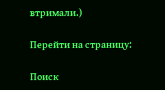втримали.)

Перейти на страницу:

Поиск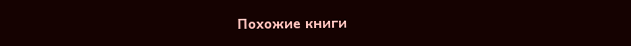Похожие книги